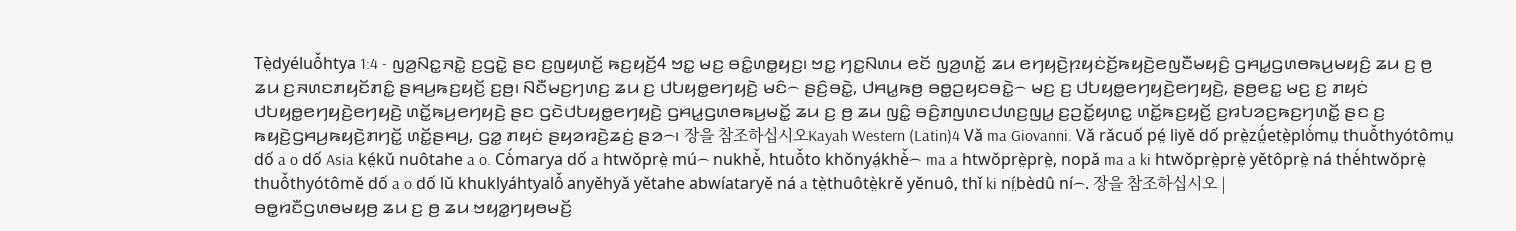Tè̤dyéluô̌htya 1:4 - ꤜꤤ꤬ꤡꤢ꤭ꤏꤢꤧ꤭ ꤢ꤬ꤞꤢꤧ꤭ ꤔꤢ ꤢ꤬ꤜꤟꤛꤢꤩ꤬ ꤒꤢ꤬ꤟꤢꤩ꤬4 ꤠꤢ꤭ ꤗꤢ꤬ ꤋꤢꤨ꤭ꤛꤥ꤭ꤟꤢ꤬꤯ ꤠꤢ꤭ ꤚꤢ꤭ꤡꤛꤣ ꤕꤢꤩ ꤜꤤ꤬ꤛꤢꤩ꤭ ꤘꤣ ꤕꤚꤟꤢꤧ꤬ꤐꤟꤢꤦꤢꤩ꤬ꤒꤟꤢꤧ꤬ꤕꤜꤢꤪꤗꤟꤢꤨ꤬ ꤞꤌꤣ꤭ꤞꤛꤥꤒꤣ꤬ꤗꤟꤢꤨ꤬ ꤘꤣ ꤢ꤬ ꤥ꤬ ꤘꤣ ꤢ꤬ꤏꤛꤢꤊꤟꤢꤩꤊꤢꤨ꤭ ꤔꤌꤣ꤬ꤒꤢ꤬ꤟꤢꤩ꤬ ꤢ꤬ꤥ꤬꤯ ꤡꤢꤪꤗꤢ꤬ꤚꤛꤢ꤬ ꤘꤣ ꤢ꤬ ꤓꤝꤟꤥ꤭ꤕꤚꤟꤢꤧ꤬ ꤗꤢꤨ꤮ ꤔꤢꤨ꤬ꤋꤢꤧ꤭, ꤓꤌꤣ꤭ꤒꤥ꤬ ꤋꤥ꤭ꤑꤟꤢꤋꤢꤧ꤭꤮ ꤗꤢ꤬ ꤢ꤬ ꤓꤝꤟꤥ꤭ꤕꤚꤟꤢꤧ꤬ꤕꤚꤟꤢꤧ꤬, ꤔꤥ꤬ꤕꤢ꤭ ꤗꤢ꤬ ꤢ꤬ ꤊꤟꤢꤦ ꤓꤝꤟꤥ꤭ꤕꤚꤟꤢꤧ꤬ꤕꤚꤟꤢꤧ꤬ ꤛꤢꤩ꤭ꤒꤣ꤬ꤕꤚꤟꤢꤧ꤬ ꤔꤢ ꤞꤢꤧꤓꤝꤟꤥ꤭ꤕꤚꤟꤢꤧ꤬ ꤞꤌꤣ꤭ꤞꤛꤥꤒꤣ꤬ꤗꤢꤩ꤭ ꤘꤣ ꤢ꤬ ꤥ꤬ ꤘꤣ ꤜꤢꤨ꤭ ꤋꤢꤨ꤬ꤊꤜꤛꤢꤓꤛꤢ꤬ꤜꤣ꤭ ꤢ꤬ꤑꤢꤩ꤭ꤟꤛꤢ꤭ ꤛꤢꤩ꤭ꤒꤢ꤬ꤟꤢꤩ꤬ ꤢ꤬ꤙꤝꤤꤢ꤬ꤒꤢ꤬ꤚꤛꤢꤩ꤭ ꤔꤢ ꤢ꤬ ꤒꤟꤢꤧ꤬ꤞꤌꤣ꤬ꤒꤟꤢꤧ꤬ꤊꤚꤢꤩ꤭ ꤛꤢꤩ꤭ꤔꤌꤣ꤬, ꤞꤤ꤭ ꤊꤟꤢꤦ ꤔꤟꤤꤙꤢꤧ꤬ꤘꤢꤦ꤬ ꤔꤤ꤮꤯ 장을 참조하십시오Kayah Western (Latin)4 Vǎ ma Giovanni. Vǎ rǎcuố pé̤ liyě dố prè̤zṳ̂́etè̤plò́mṳ thuô̌thyótômṳ dố a o dố Asia ké̤kǔ nuôtahe a o. Cò́marya dố a htwǒprè̤ mú꤮ nukhè̌, htuô̌to khǒnyá̤khè̌꤮ ma a htwǒprè̤prè̤, nopǎ ma a ki htwǒprè̤prè̤ yětôprè̤ ná thè́htwǒprè̤ thuô̌thyótômě dố a o dố lǔ khuklyáhtyalô̌ anyěhyǎ yětahe abwíataryě ná a tè̤thuôtè̤krě yěnuô, thǐ ki ní̤bèdû ní꤮. 장을 참조하십시오 |
ꤋꤥ꤭ꤙꤢꤪꤞꤛꤥꤗꤟꤥ꤬ ꤘꤣ ꤢ꤬ ꤥ꤬ ꤘꤣ ꤠꤟꤤ꤭ꤚꤟꤥꤗꤢꤩ꤬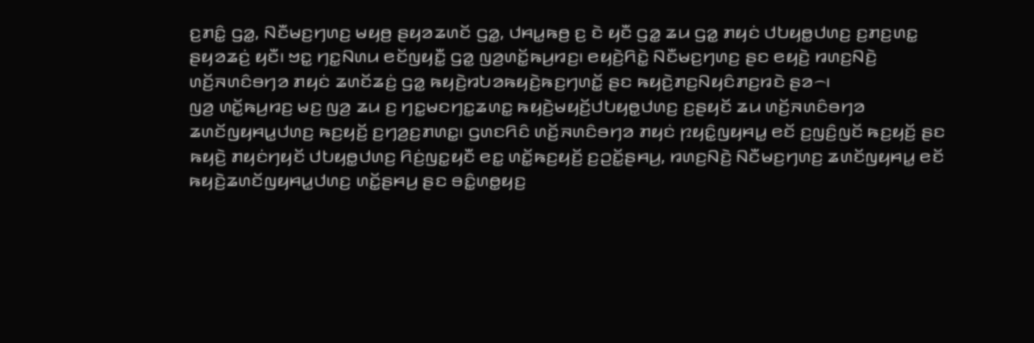ꤢ꤬ꤊꤢꤨ꤭ ꤞꤤ꤭, ꤡꤢꤪꤗꤢ꤬ꤚꤛꤢ꤬ ꤗꤟꤥ꤬ ꤔꤟꤤꤘꤛꤢꤩ ꤞꤤ꤭, ꤓꤌꤣ꤭ꤒꤥ꤬ ꤢ꤬ ꤢꤧ ꤟꤢꤪ ꤞꤤ꤭ ꤘꤣ ꤞꤤ꤭ ꤊꤟꤢꤦ ꤓꤝꤟꤥ꤭ꤓꤛꤢ꤬ ꤢ꤬ꤊꤢ꤬ꤛꤢ꤭ ꤔꤟꤤꤘꤢꤦ꤬ ꤟꤢꤪ꤯ ꤠꤢ꤭ ꤚꤢ꤭ꤡꤛꤣ ꤕꤢꤩꤜꤟꤢꤪ꤭ ꤞꤤ꤭ ꤜꤤ꤬ꤛꤢꤩ꤭ꤒꤣ꤬ꤙꤢ꤬꤯ ꤕꤟꤢꤧ꤬ꤖꤢꤧ꤭ ꤡꤢꤪꤗꤢ꤬ꤚꤛꤢ꤬ ꤔꤢ ꤕꤟꤢꤧ꤬ ꤙꤛꤢ꤬ꤡꤢꤧ꤬ ꤛꤢꤩ꤬ꤏꤛꤢꤨꤋꤚꤤ ꤊꤟꤢꤦ ꤘꤛꤢꤩꤘꤢꤦ꤬ ꤞꤤ꤭ ꤒꤟꤢꤧ꤬ꤙꤝꤤꤒꤟꤢꤧ꤬ꤒꤢ꤬ꤚꤛꤢꤩ꤭ ꤔꤢ ꤒꤟꤢꤧ꤬ꤊꤢ꤬ꤡꤟꤢꤨꤊꤢ꤬ꤙꤢꤧ ꤔꤤ꤮꤯
ꤜꤤ꤬ ꤛꤢꤩ꤭ꤒꤣ꤬ꤙꤢ꤬ ꤗꤢ꤬ ꤜꤤ꤬ ꤘꤣ ꤢ꤬ ꤚꤢ꤭ꤗꤢꤚꤢ꤭ꤘꤛꤢ꤭ ꤒꤟꤢꤧ꤬ꤗꤟꤢꤩ꤬ꤓꤝꤟꤥ꤭ꤓꤛꤢ꤬ ꤢ꤬ꤔꤟꤢꤩ ꤘꤣ ꤛꤢꤩ꤬ꤏꤛꤢꤨꤋꤚꤤ ꤘꤛꤢꤩꤜꤟꤌꤣ꤭ꤓꤛꤢ꤬ ꤒꤢ꤬ꤟꤢꤩ꤬ ꤢ꤬ꤚꤤ꤬ꤢ꤬ꤊꤛꤢ꤭꤯ ꤞꤛꤢꤖꤢꤨ ꤛꤢꤩ꤬ꤏꤛꤢꤨꤋꤚꤤ ꤊꤟꤢꤦ ꤐꤟꤢꤨ꤭ꤜꤟꤌꤣ꤭ ꤕꤢꤩ ꤢ꤬ꤜꤢꤨ꤬ꤜꤢꤩ ꤒꤢ꤬ꤟꤢꤩ꤬ ꤔꤢ ꤒꤟꤢꤧ꤬ ꤊꤟꤢꤦꤚꤟꤢꤩ ꤓꤝꤟꤥ꤭ꤓꤛꤢ꤬ ꤖꤢꤦ꤬ꤜꤢ꤭ꤟꤢꤪ ꤕꤢ꤭ ꤛꤢꤩ꤭ꤒꤢ꤬ꤟꤢꤩ꤬ ꤢ꤬ꤑꤢꤩ꤭ꤔꤌꤣ꤬, ꤙꤛꤢ꤬ꤡꤢꤧ꤬ ꤡꤢꤪꤗꤢ꤬ꤚꤛꤢ꤬ ꤘꤛꤢꤩꤜꤟꤌꤣ꤭ ꤕꤢꤩ ꤒꤟꤢꤧ꤬ꤘꤛꤢꤩꤜꤟꤌꤣ꤭ꤓꤛꤢ꤬ ꤛꤢꤩ꤭ꤔꤌꤣ꤬ ꤔꤢ ꤋꤢꤨ꤭ꤛꤥ꤭ꤟꤢ꤬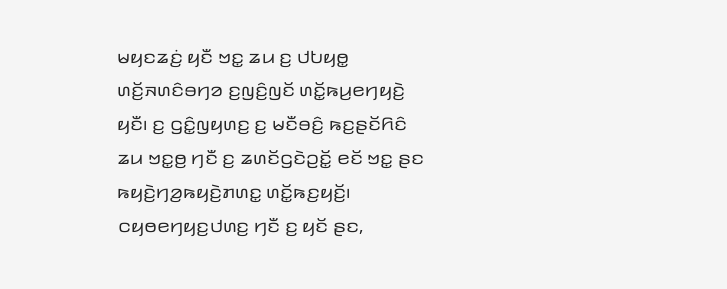ꤗꤟꤢꤘꤢꤦ꤬ ꤟꤢꤪ ꤠꤢ꤭ ꤘꤣ ꤢ꤬ ꤓꤝꤟꤥ꤭ ꤛꤢꤩ꤬ꤏꤛꤢꤨꤋꤚꤤ ꤢ꤬ꤜꤢꤨ꤬ꤜꤢꤩ ꤛꤢꤩ꤭ꤒꤣ꤬ꤕꤚꤟꤢꤧ꤬ ꤟꤢꤪ꤯ ꤢ꤬ ꤞꤢꤨ꤭ꤜꤟꤛꤢ꤬ ꤢ꤬ ꤗꤢꤪꤋꤢꤨ꤬ ꤒꤢ꤬ꤔꤢꤩꤖꤢꤨ ꤘꤣ ꤠꤢ꤭ꤥ꤬ ꤚꤢꤪ ꤢ꤬ ꤘꤛꤢꤩꤞꤢꤧꤑꤢꤩ꤭ ꤕꤢꤩ ꤠꤢ꤭ ꤔꤢ ꤒꤟꤢꤧ꤬ꤚꤤ꤬ꤒꤟꤢꤧ꤬ꤊꤛꤢ꤭ ꤛꤢꤩ꤭ꤒꤢ꤬ꤟꤢꤩ꤬꤯
ꤍꤟꤥꤕꤚꤟꤢ꤬ꤓꤛꤢ꤬ ꤚꤢꤪ ꤢ꤬ ꤟꤢꤩ ꤔꤢ,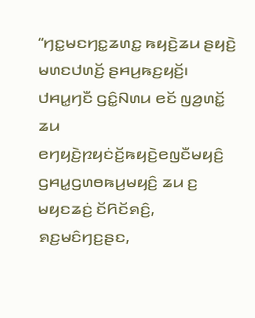“ꤚꤢ꤭ꤗꤢꤚꤢ꤭ꤘꤛꤢ꤭ ꤒꤟꤢꤧ꤬ꤘꤣ ꤔꤟꤢꤧ꤬ ꤗꤛꤢꤓꤛꤢꤩ꤬ ꤔꤌꤣ꤬ꤒꤢ꤬ꤟꤢꤩ꤬꤯ ꤓꤌꤣ꤭ꤚꤢꤪ ꤞꤢꤨ꤭ꤡꤛꤣ ꤕꤢꤩ ꤜꤤ꤬ꤛꤢꤩ꤭ ꤘꤣ ꤕꤚꤟꤢꤧ꤬ꤐꤟꤢꤦꤢꤩ꤬ꤒꤟꤢꤧ꤬ꤕꤜꤢꤪꤗꤟꤢꤨ꤬ ꤞꤌꤣ꤭ꤞꤛꤥꤒꤣ꤬ꤗꤟꤢꤨ꤬ ꤘꤣ ꤢ꤬ ꤗꤟꤢꤘꤢꤦ꤬ ꤢꤩꤖꤢꤩꤎꤢꤨ꤬, ꤎꤢ꤬ꤗꤢꤨꤚꤢ꤬ꤔꤢ,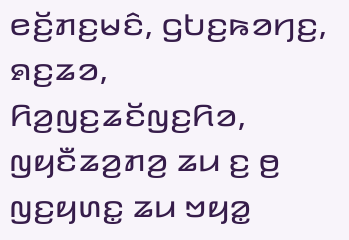ꤕꤢꤩ꤬ꤊꤢ꤬ꤗꤢꤨ, ꤞꤝꤢ꤬ꤒꤤꤚꤢ꤬, ꤎꤢ꤬ꤘꤤ, ꤖꤤ꤬ꤜꤢ꤬ꤘꤢꤩꤜꤢ꤬ꤖꤤ, ꤜꤟꤢꤪꤘꤤ꤬ꤊꤤ꤬ ꤘꤣ ꤢ꤬ ꤥ꤬ ꤜꤢ꤬ꤟꤛꤢ꤭ ꤘꤣ ꤠꤟꤤ꤭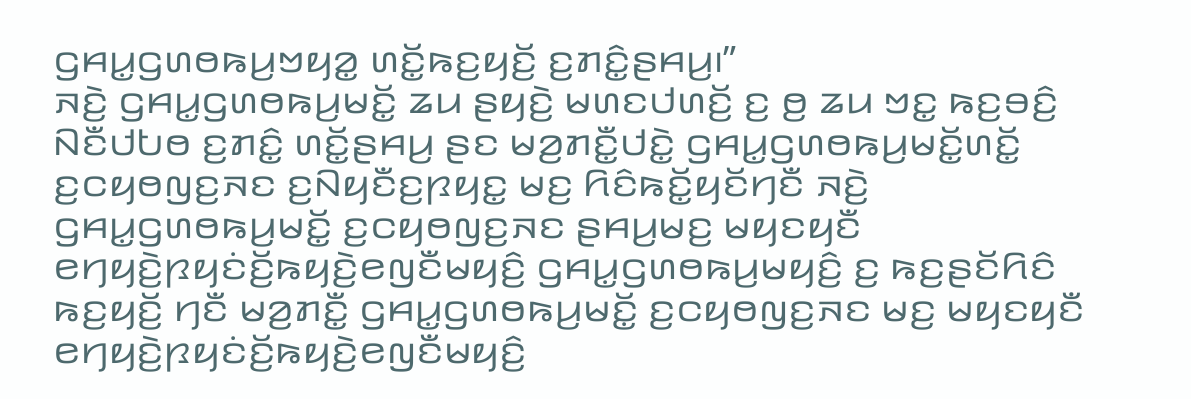ꤞꤌꤣ꤭ꤞꤛꤥꤒꤣ꤬ꤠꤟꤤ꤭ ꤛꤢꤩ꤭ꤒꤢ꤬ꤟꤢꤩ꤬ ꤢ꤬ꤊꤢꤨ꤭ꤔꤌꤣ꤬꤯”
ꤏꤢꤧ꤬ ꤞꤌꤣ꤭ꤞꤛꤥꤒꤣ꤬ꤗꤢꤩ꤭ ꤘꤣ ꤔꤟꤢꤧ꤬ ꤗꤛꤢꤓꤛꤢꤩ꤬ ꤢ꤬ ꤥ꤬ ꤘꤣ ꤠꤢ꤭ ꤒꤢ꤬ꤋꤢꤨ꤬ ꤡꤢꤪꤓꤝꤥ ꤢ꤬ꤊꤢꤨ꤭ ꤛꤢꤩ꤭ꤔꤌꤣ꤬ ꤔꤢ ꤗꤤ꤬ꤊꤢꤪ꤭ꤓꤢꤧ꤭ ꤞꤌꤣ꤭ꤞꤛꤥꤒꤣ꤬ꤗꤢꤩ꤭ꤛꤢꤩ꤭ ꤢ꤬ꤍꤟꤥꤜꤢ꤬ꤏꤢ ꤢ꤬ꤡꤟꤢꤪꤢ꤬ꤐꤟꤢ꤭ ꤗꤢ꤬ ꤖꤢꤨꤒꤢꤩ꤭ꤟꤢꤩꤚꤢꤪ ꤏꤢꤧ꤬ ꤞꤌꤣ꤭ꤞꤛꤥꤒꤣ꤬ꤗꤢꤩ꤭ ꤢ꤬ꤍꤟꤥꤜꤢ꤬ꤏꤢ ꤔꤌꤣ꤬ꤗꤢ꤬ ꤗꤟꤢꤟꤢꤪ ꤕꤚꤟꤢꤧ꤬ꤐꤟꤢꤦꤢꤩ꤬ꤒꤟꤢꤧ꤬ꤕꤜꤢꤪꤗꤟꤢꤨ꤬ ꤞꤌꤣ꤭ꤞꤛꤥꤒꤣ꤬ꤗꤟꤢꤨ꤬ ꤢ꤬ ꤒꤢ꤬ꤔꤢꤩꤖꤢꤨ ꤒꤢ꤬ꤟꤢꤩ꤬ ꤚꤢꤪ ꤗꤤ꤬ꤊꤢꤪ꤭ ꤞꤌꤣ꤭ꤞꤛꤥꤒꤣ꤬ꤗꤢꤩ꤭ ꤢ꤬ꤍꤟꤥꤜꤢ꤬ꤏꤢ ꤗꤢ꤬ ꤗꤟꤢꤟꤢꤪ ꤕꤚꤟꤢꤧ꤬ꤐꤟꤢꤦꤢꤩ꤬ꤒꤟꤢꤧ꤬ꤕꤜꤢꤪꤗꤟꤢꤨ꤬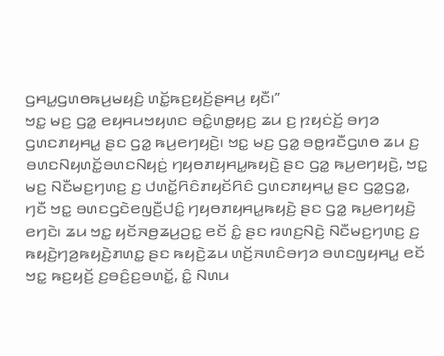ꤞꤌꤣ꤭ꤞꤛꤥꤒꤣ꤬ꤗꤟꤢꤨ꤬ ꤛꤢꤩ꤭ꤒꤢ꤬ꤟꤢꤩ꤬ꤔꤌꤣ꤬ ꤟꤢꤪ꤯”
ꤠꤢ꤭ ꤗꤢ꤬ ꤞꤤ꤭ ꤕꤟꤌꤣꤠꤟꤛꤢ ꤋꤢꤨ꤭ꤛꤥ꤭ꤟꤢ꤬ ꤘꤣ ꤢ꤬ ꤐꤟꤢꤦꤢꤩ꤬ ꤋꤚꤤ ꤞꤛꤢꤊꤟꤌꤣ꤭ ꤔꤢ ꤞꤤ꤭ ꤒꤣ꤬ꤕꤚꤟꤢꤧ꤬꤯ ꤠꤢ꤭ ꤗꤢ꤬ ꤞꤤ꤭ ꤋꤥ꤭ꤙꤢꤪꤞꤛꤥ ꤘꤣ ꤢ꤬ ꤋꤛꤢꤡꤟꤛꤢꤩ꤭ꤋꤛꤢꤡꤟꤢꤦ꤬ ꤚꤟꤥꤊꤟꤌꤣ꤭ꤒꤟꤢꤧ꤬ ꤔꤢ ꤞꤤ꤭ ꤒꤣ꤬ꤕꤚꤟꤢꤧ꤬, ꤠꤢ꤭ ꤗꤢ꤬ ꤡꤢꤪꤗꤢ꤬ꤚꤛꤢ꤬ ꤢ꤬ ꤓꤛꤢꤩ꤭ꤖꤢꤨꤊꤟꤢꤩꤖꤢꤨ ꤞꤛꤢꤊꤟꤌꤣ꤭ ꤔꤢ ꤞꤤ꤭ꤞꤤ꤭, ꤚꤢꤪ ꤠꤢ꤭ ꤋꤛꤢꤞꤢꤧꤕꤜꤢꤪ꤬ꤓꤢꤨ꤭ ꤚꤟꤥꤊꤟꤌꤣ꤭ꤒꤟꤢꤧ꤬ ꤔꤢ ꤞꤤ꤭ ꤒꤣ꤬ꤕꤚꤟꤢꤧ꤬ ꤕꤚꤢꤧ꤯ ꤘꤣ ꤠꤢ꤭ ꤟꤢꤩꤏꤥ꤬ꤘꤣ꤬ꤑꤢ꤭ ꤕꤢꤩ ꤢꤨ꤭ ꤔꤢ ꤙꤛꤢ꤬ꤡꤢꤧ꤬ ꤡꤢꤪꤗꤢ꤬ꤚꤛꤢ꤬ ꤢ꤬ ꤒꤟꤢꤧ꤬ꤚꤤ꤬ꤒꤟꤢꤧ꤬ꤊꤛꤢ꤭ ꤔꤢ ꤒꤟꤢꤧ꤬ꤘꤣ ꤛꤢꤩ꤬ꤏꤛꤢꤨꤋꤚꤤ ꤋꤛꤢꤜꤟꤌꤣ꤭ ꤕꤢꤩ ꤠꤢ꤭ ꤒꤢ꤬ꤟꤢꤩ꤬ ꤢ꤬ꤋꤢꤨ꤬ꤢ꤬ꤋꤛꤢꤩ꤭, ꤢꤨ꤭ ꤡꤛꤣ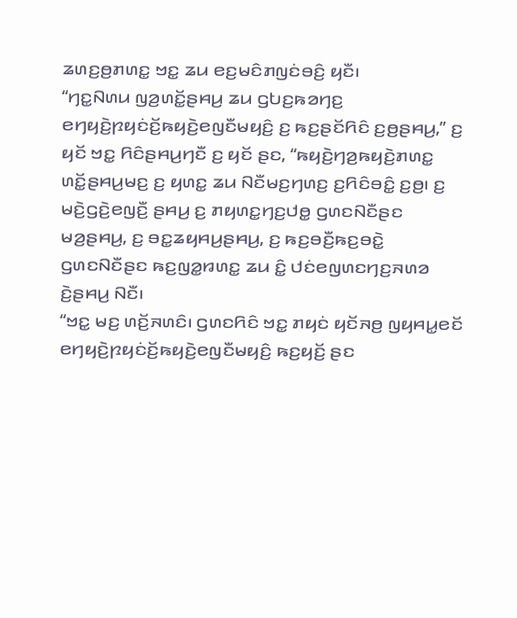ꤘꤛꤢ꤬ꤥ꤬ꤊꤛꤢ꤭ ꤠꤢ꤭ ꤘꤣ ꤕꤢ꤬ꤗꤢꤨꤊꤜꤢꤦꤋꤢꤨ꤬ ꤟꤢꤪ꤯
“ꤚꤢ꤭ꤡꤛꤣ ꤜꤤ꤬ꤛꤢꤩ꤭ꤔꤌꤣ꤬ ꤘꤣ ꤞꤝꤢ꤬ꤒꤤꤚꤢ꤬ ꤕꤚꤟꤢꤧ꤬ꤐꤟꤢꤦꤢꤩ꤬ꤒꤟꤢꤧ꤬ꤕꤜꤢꤪꤗꤟꤢꤨ꤬ ꤢ꤬ ꤒꤢ꤬ꤔꤢꤩꤖꤢꤨ ꤢ꤬ꤥ꤬ꤔꤌꤣ꤬,” ꤢ꤬ ꤟꤢꤩ ꤠꤢ꤭ ꤖꤢꤨꤔꤌꤣ꤬ꤚꤢꤪ ꤢ꤬ ꤟꤢꤩ ꤔꤢ, “ꤒꤟꤢꤧ꤬ꤚꤤ꤬ꤒꤟꤢꤧ꤬ꤊꤛꤢ꤭ ꤛꤢꤩ꤭ꤔꤌꤣ꤬ꤗꤢ꤬ ꤢ꤬ ꤟꤛꤢ꤭ ꤘꤣ ꤡꤢꤪꤗꤢ꤬ꤚꤛꤢ꤬ ꤢ꤬ꤖꤢꤨꤋꤢꤨ꤭ ꤢ꤬ꤥ꤬꤯ ꤢ꤬ ꤗꤢꤧ꤬ꤞꤢꤧ꤬ꤕꤜꤢꤪ꤬ ꤔꤌꤣ꤬ ꤢ꤬ ꤊꤟꤛꤢ꤭ꤚꤢ꤬ꤓꤥ꤭ ꤞꤛꤢꤡꤢꤪꤔꤢ ꤗꤤ꤬ꤔꤌꤣ꤬, ꤢ꤬ ꤋꤢ꤭ꤘꤟꤌꤣ꤬ꤔꤌꤣ꤬, ꤢ꤬ ꤒꤢ꤬ꤋꤢꤪ꤬ꤒꤢ꤬ꤋꤢꤧ꤭ ꤞꤛꤢꤡꤢꤪꤔꤢ ꤒꤢ꤬ꤜꤤ꤭ꤙꤛꤢ꤭ ꤘꤣ ꤢꤨ꤭ ꤓꤢꤦꤕꤜꤛꤢꤚꤢ꤬ꤏꤛꤤ ꤢꤧ꤬ꤔꤌꤣ꤬ ꤡꤢꤪ꤯
“ꤠꤢ꤭ ꤗꤢ꤬ ꤛꤢꤩ꤬ꤏꤛꤢꤨ꤯ ꤞꤛꤢꤖꤢꤨ ꤠꤢ꤭ ꤊꤟꤢꤦ ꤟꤢꤩꤏꤥ꤬ ꤜꤟꤌꤣ꤭ꤕꤢꤩ ꤕꤚꤟꤢꤧ꤬ꤐꤟꤢꤦꤢꤩ꤬ꤒꤟꤢꤧ꤬ꤕꤜꤢꤪꤗꤟꤢꤨ꤬ ꤒꤢ꤬ꤟꤢꤩ꤬ ꤔꤢ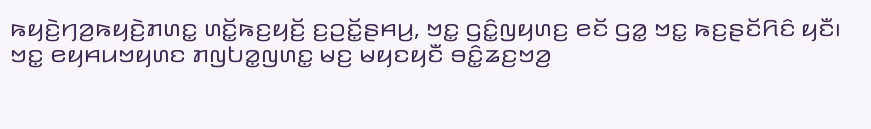ꤒꤟꤢꤧ꤬ꤚꤤ꤬ꤒꤟꤢꤧ꤬ꤊꤛꤢ꤭ ꤛꤢꤩ꤭ꤒꤢ꤬ꤟꤢꤩ꤬ ꤢ꤬ꤑꤢꤩ꤭ꤔꤌꤣ꤬, ꤠꤢ꤭ ꤞꤢꤨ꤭ꤜꤟꤛꤢ꤬ ꤕꤢꤩ ꤞꤤ꤭ ꤠꤢ꤭ ꤒꤢ꤬ꤔꤢꤩꤖꤢꤨ ꤟꤢꤪ꤯ ꤠꤢ꤭ ꤕꤟꤌꤣꤠꤟꤛꤢ ꤊꤜꤝꤤ꤭ꤜꤛꤢ꤭ ꤗꤢ꤬ ꤗꤟꤢꤟꤢꤪ ꤋꤢꤨ꤭ꤘꤢ꤬ꤠꤤ꤬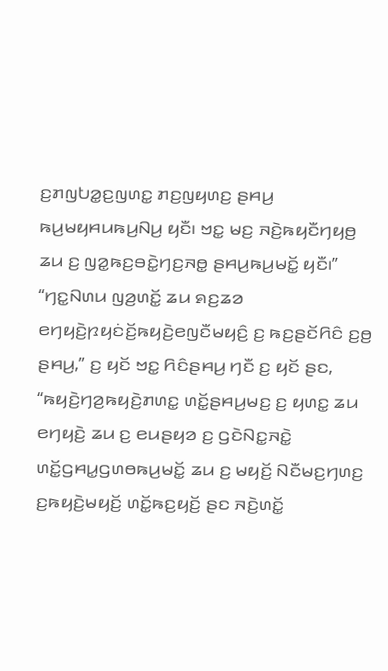ꤢ꤬ꤊꤜꤝꤤ꤭ꤢ꤬ꤜꤛꤢ꤭ ꤊꤢ꤬ꤜꤟꤛꤢ꤬ ꤔꤌꤣ꤬ ꤒꤣ꤬ꤗꤟꤌꤣꤒꤣ꤬ꤡꤣ꤬ ꤟꤢꤪ꤯ ꤠꤢ꤭ ꤗꤢ꤬ ꤏꤢꤧ꤬ꤒꤟꤢꤪꤚꤟꤥ꤬ ꤘꤣ ꤢ꤬ ꤜꤤ꤭ꤒꤢ꤬ꤋꤢꤧ꤭ꤚꤢ꤬ꤏꤥ꤭ ꤔꤌꤣ꤬ꤒꤣ꤬ꤗꤢꤩ꤭ ꤟꤢꤪ꤯”
“ꤚꤢ꤭ꤡꤛꤣ ꤜꤤ꤬ꤛꤢꤩ꤭ ꤘꤣ ꤎꤢ꤬ꤘꤤ ꤕꤚꤟꤢꤧ꤬ꤐꤟꤢꤦꤢꤩ꤬ꤒꤟꤢꤧ꤬ꤕꤜꤢꤪꤗꤟꤢꤨ꤬ ꤢ꤬ ꤒꤢ꤬ꤔꤢꤩꤖꤢꤨ ꤢ꤬ꤥ꤬ ꤔꤌꤣ꤬,” ꤢ꤬ ꤟꤢꤩ ꤠꤢ꤭ ꤖꤢꤨꤔꤌꤣ꤬ ꤚꤢꤪ ꤢ꤬ ꤟꤢꤩ ꤔꤢ, “ꤒꤟꤢꤧ꤬ꤚꤤ꤬ꤒꤟꤢꤧ꤬ꤊꤛꤢ꤭ ꤛꤢꤩ꤭ꤔꤌꤣ꤬ꤗꤢ꤬ ꤢ꤬ ꤟꤛꤢ꤭ ꤘꤣ ꤕꤚꤟꤢꤧ꤬ ꤘꤣ ꤢ꤬ ꤕꤣꤔꤟꤤ ꤢ꤬ ꤞꤢꤧꤡꤢ꤭ꤏꤢꤧ꤭ ꤛꤢꤩ꤭ꤞꤌꤣ꤭ꤞꤛꤥꤒꤣ꤬ꤗꤢꤩ꤭ ꤘꤣ ꤢ꤬ ꤗꤟꤢꤩ꤬ ꤡꤢꤪꤗꤢ꤬ꤚꤛꤢ꤬ ꤢ꤬ꤒꤟꤢꤧ꤬ꤗꤟꤢꤩ꤬ ꤛꤢꤩ꤭ꤒꤢ꤬ꤟꤢꤩ꤬ ꤔꤢ ꤏꤢꤧ꤬ꤛꤢꤩ꤭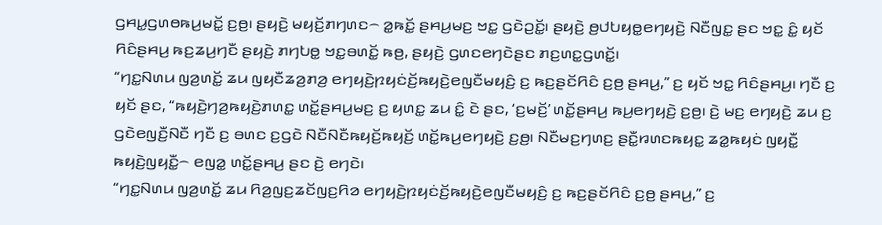ꤞꤌꤣ꤭ꤞꤛꤥꤒꤣ꤬ꤗꤢꤩ꤭ ꤢ꤬ꤥ꤬꤯ ꤔꤟꤢꤧ꤬ ꤗꤟꤢꤩ꤬ꤊꤚꤛꤢ꤮ ꤤ꤭ꤒꤢꤩ꤭ ꤔꤌꤣ꤬ꤗꤢ꤬ ꤠꤢ꤭ ꤞꤢꤧꤑꤢꤩ꤭꤯ ꤔꤟꤢꤧ꤬ ꤥ꤬ꤓꤝꤟꤥ꤭ꤕꤚꤟꤢꤧ꤬ ꤡꤢꤪꤜꤢ꤭ ꤔꤢ ꤠꤢ꤭ ꤢꤨ꤭ ꤟꤢꤩ ꤖꤢꤨꤔꤌꤣ꤬ ꤒꤢ꤬ꤘꤣ꤬ꤚꤢꤪ ꤔꤟꤢꤧ꤬ ꤊꤚꤝꤥ꤭ ꤠꤢ꤭ꤋꤛꤢꤩ꤭ ꤒꤥ꤬, ꤔꤟꤢꤧ꤬ ꤞꤛꤢꤕꤚꤢꤧꤔꤢ ꤊꤢ꤬ꤛꤢ꤭ꤞꤛꤢꤩ꤭꤯
“ꤚꤢ꤭ꤡꤛꤣ ꤜꤤ꤬ꤛꤢꤩ꤭ ꤘꤣ ꤜꤟꤢꤪꤘꤤ꤬ꤊꤤ꤬ ꤕꤚꤟꤢꤧ꤬ꤐꤟꤢꤦꤢꤩ꤬ꤒꤟꤢꤧ꤬ꤕꤜꤢꤪꤗꤟꤢꤨ꤬ ꤢ꤬ ꤒꤢ꤬ꤔꤢꤩꤖꤢꤨ ꤢ꤬ꤥ꤬ ꤔꤌꤣ꤬,” ꤢ꤬ ꤟꤢꤩ ꤠꤢ꤭ ꤖꤢꤨꤔꤌꤣ꤬꤯ ꤚꤢꤪ ꤢ꤬ ꤟꤢꤩ ꤔꤢ, “ꤒꤟꤢꤧ꤬ꤚꤤ꤬ꤒꤟꤢꤧ꤬ꤊꤛꤢ꤭ ꤛꤢꤩ꤭ꤔꤌꤣ꤬ꤗꤢ꤬ ꤢ꤬ ꤟꤛꤢ꤭ ꤘꤣ ꤢꤨ꤭ ꤢꤧ ꤔꤢ, ‘ꤢ꤬ꤗꤢꤩ꤬’ ꤛꤢꤩ꤭ꤔꤌꤣ꤬ ꤒꤣ꤬ꤕꤚꤟꤢꤧ꤬ ꤢ꤬ꤥ꤬꤯ ꤢꤧ꤬ ꤗꤢ꤬ ꤕꤚꤟꤢꤧ꤬ ꤘꤣ ꤢ꤬ ꤞꤢꤧꤕꤜꤢꤪ꤬ꤡꤢꤪ ꤚꤢꤪ ꤢ꤬ ꤋꤛꤢ ꤢ꤬ꤞꤢꤧ ꤡꤢꤪꤡꤢꤪꤒꤟꤢꤩ꤬ꤒꤟꤢꤩ꤬ ꤛꤢꤩ꤭ꤒꤣ꤬ꤕꤚꤟꤢꤧ꤬ ꤢ꤬ꤥ꤬꤯ ꤡꤢꤪꤗꤢ꤬ꤚꤛꤢ꤬ ꤔꤢꤪ꤭ꤙꤛꤢꤒꤟꤢ꤭ ꤘꤤ꤭ꤒꤟꤢꤦ ꤜꤟꤢꤪ꤭ ꤒꤟꤢꤧ꤬ꤜꤟꤢꤪ꤭꤮ ꤕꤜꤤ꤭ ꤛꤢꤩ꤭ꤔꤌꤣ꤬ ꤔꤢ ꤢꤧ꤬ ꤕꤚꤢꤧ꤯
“ꤚꤢ꤭ꤡꤛꤣ ꤜꤤ꤬ꤛꤢꤩ꤭ ꤘꤣ ꤖꤤ꤬ꤜꤢ꤬ꤘꤢꤩꤜꤢ꤬ꤖꤤ ꤕꤚꤟꤢꤧ꤬ꤐꤟꤢꤦꤢꤩ꤬ꤒꤟꤢꤧ꤬ꤕꤜꤢꤪꤗꤟꤢꤨ꤬ ꤢ꤬ ꤒꤢ꤬ꤔꤢꤩꤖꤢꤨ ꤢ꤬ꤥ꤬ ꤔꤌꤣ꤬,” ꤢ꤬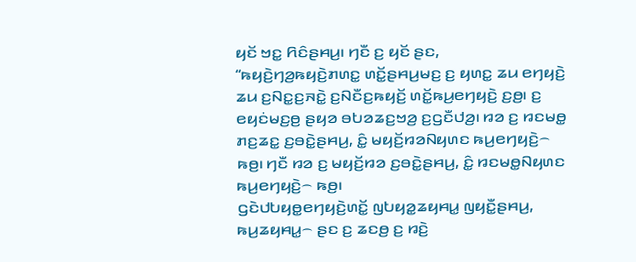ꤟꤢꤩ ꤠꤢ꤭ ꤖꤢꤨꤔꤌꤣ꤬꤯ ꤚꤢꤪ ꤢ꤬ ꤟꤢꤩ ꤔꤢ, “ꤒꤟꤢꤧ꤬ꤚꤤ꤬ꤒꤟꤢꤧ꤬ꤊꤛꤢ꤭ ꤛꤢꤩ꤭ꤔꤌꤣ꤬ꤗꤢ꤬ ꤢ꤬ ꤟꤛꤢ꤭ ꤘꤣ ꤕꤚꤟꤢꤧ꤬ ꤘꤣ ꤢ꤬ꤡꤢ꤭ꤢ꤬ꤏꤢꤧ꤭ ꤢ꤬ꤡꤢꤪꤢ꤬ꤒꤟꤢꤩ꤬ ꤛꤢꤩ꤭ꤒꤣ꤬ꤕꤚꤟꤢꤧ꤬ ꤢ꤬ꤥ꤬꤯ ꤢ꤬ ꤕꤟꤢꤦꤗꤢ꤬ꤥ꤬ ꤔꤟꤤ ꤋꤝꤤꤘꤢ꤬ꤠꤤ꤬ ꤢ꤬ꤞꤢꤪꤓꤤ꤬꤯ ꤙꤤ ꤢ꤬ ꤙꤢꤗꤥ꤭ ꤊꤢ꤬ꤘꤢ꤭ ꤢ꤬ꤋꤢꤧ꤭ꤔꤌꤣ꤬, ꤢꤨ꤭ ꤗꤟꤢꤩ꤬ꤙꤤꤡꤟꤛꤢ ꤒꤣ꤬ꤕꤚꤟꤢꤧ꤬꤮ ꤒꤥ꤬꤯ ꤚꤢꤪ ꤙꤤ ꤢ꤬ ꤗꤟꤢꤩ꤬ꤙꤤ ꤢ꤬ꤋꤢꤧ꤭ꤔꤌꤣ꤬, ꤢꤨ꤭ ꤙꤢꤗꤥ꤭ꤡꤟꤛꤢ ꤒꤣ꤬ꤕꤚꤟꤢꤧ꤬꤮ ꤒꤥ꤬꤯
ꤞꤢꤧꤓꤝꤟꤥ꤭ꤕꤚꤟꤢꤧ꤬ꤛꤢꤩ꤭ ꤜꤝꤟꤤ꤭ꤘꤟꤌꤣ꤭ ꤜꤟꤢꤪ꤭ꤔꤌꤣ꤬, ꤒꤣ꤬ꤘꤟꤌꤣ꤭꤮ ꤔꤢ ꤢ꤬ ꤘꤢꤥ꤬ ꤢ꤬ ꤙꤢꤧ꤬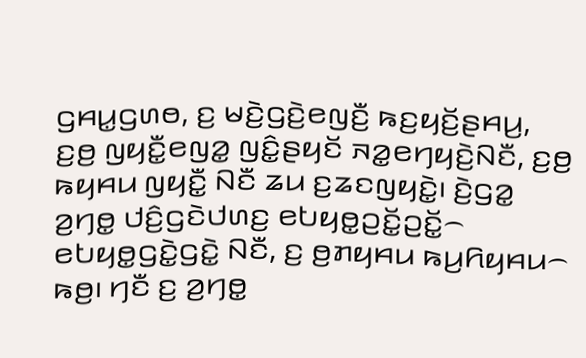ꤞꤌꤣ꤭ꤞꤛꤥ, ꤢ꤬ ꤗꤢꤧ꤬ꤞꤢꤧ꤬ꤕꤜꤢꤪ꤬ ꤒꤢ꤬ꤟꤢꤩ꤬ꤔꤌꤣ꤬, ꤢ꤬ꤥ꤬ ꤜꤟꤢꤪ꤭ꤕꤜꤤ꤭ ꤜꤢꤨ꤭ꤔꤟꤢꤩ ꤏꤤ꤭ꤕꤚꤟꤢꤧ꤬ꤡꤢꤪ, ꤢ꤬ꤥ꤬ ꤒꤟꤌꤣ ꤜꤟꤢꤪ꤭ ꤡꤢꤪ ꤘꤣ ꤢ꤬ꤘꤢꤜꤟꤢꤧ꤭꤯ ꤢꤧ꤬ꤞꤤ꤭ ꤤ꤬ꤚꤥ꤭ ꤓꤢꤨ꤬ꤞꤢꤧꤓꤛꤢ꤬ ꤕꤝꤟꤥ꤭ꤑꤢꤩ꤭ꤑꤢꤩ꤭꤮ ꤕꤝꤟꤥ꤭ꤞꤢꤧ꤭ꤞꤢꤧ꤭ ꤡꤢꤪ, ꤢ꤬ ꤥ꤬ꤊꤟꤌꤣ ꤒꤣ꤬ꤖꤟꤌꤣ꤮ ꤒꤥ꤬꤯ ꤚꤢꤪ ꤢ꤬ ꤤ꤬ꤚꤥ꤭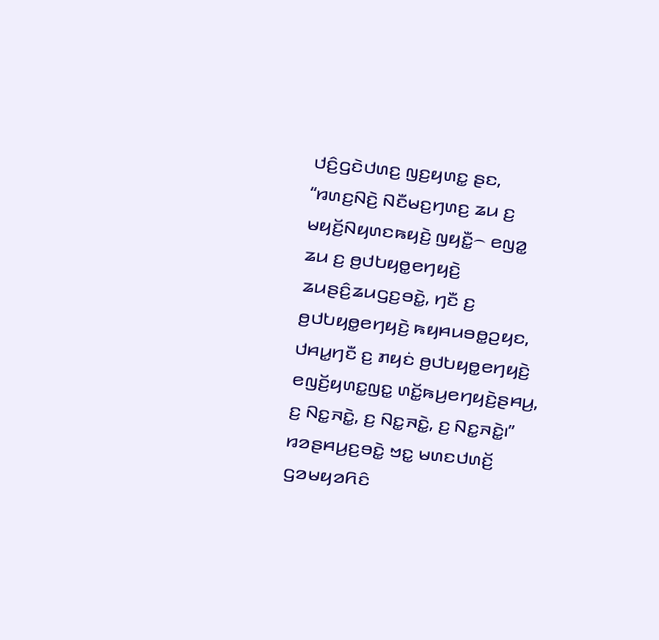ꤓꤢꤨ꤬ꤞꤢꤧꤓꤛꤢ꤬ ꤜꤢ꤬ꤟꤛꤢ꤭ ꤔꤢ, “ꤙꤛꤢ꤬ꤡꤢꤧ꤬ ꤡꤢꤪꤗꤢ꤬ꤚꤛꤢ꤬ ꤘꤣ ꤢ꤬ ꤗꤟꤢꤩ꤬ꤡꤟꤛꤢꤒꤟꤢꤧ꤬ ꤜꤟꤢꤪ꤭꤮ ꤕꤜꤤ꤭ ꤘꤣ ꤢ꤬ ꤥ꤬ꤓꤝꤟꤥ꤭ꤕꤚꤟꤢꤧ꤬ ꤘꤣꤔꤢꤨ꤬ꤘꤣꤞꤢ꤬ꤋꤢꤧ꤭, ꤚꤢꤪ ꤢ꤬ ꤥ꤬ꤓꤝꤟꤥ꤭ꤕꤚꤟꤢꤧ꤬ ꤒꤟꤌꤣꤋꤥ꤭ꤑꤟꤢ, ꤓꤌꤣ꤭ꤚꤢꤪ ꤢ꤬ ꤊꤟꤢꤦ ꤥ꤬ꤓꤝꤟꤥ꤭ꤕꤚꤟꤢꤧ꤬ ꤕꤜꤢꤩ꤬ꤟꤛꤢ꤭ꤜꤢ꤭ ꤛꤢꤩ꤭ꤒꤣ꤬ꤕꤚꤟꤢꤧ꤬ꤔꤌꤣ꤬, ꤢ꤬ ꤡꤢ꤭ꤏꤢꤧ꤭, ꤢ꤬ ꤡꤢ꤭ꤏꤢꤧ꤭, ꤢ꤬ ꤡꤢ꤭ꤏꤢꤧ꤭꤯”
ꤙꤤꤔꤌꤣ꤬ꤢ꤬ꤋꤢꤧ꤭ ꤠꤢ꤭ ꤗꤛꤢꤓꤛꤢꤩ꤬ ꤞꤤꤗꤟꤤꤖꤢꤨ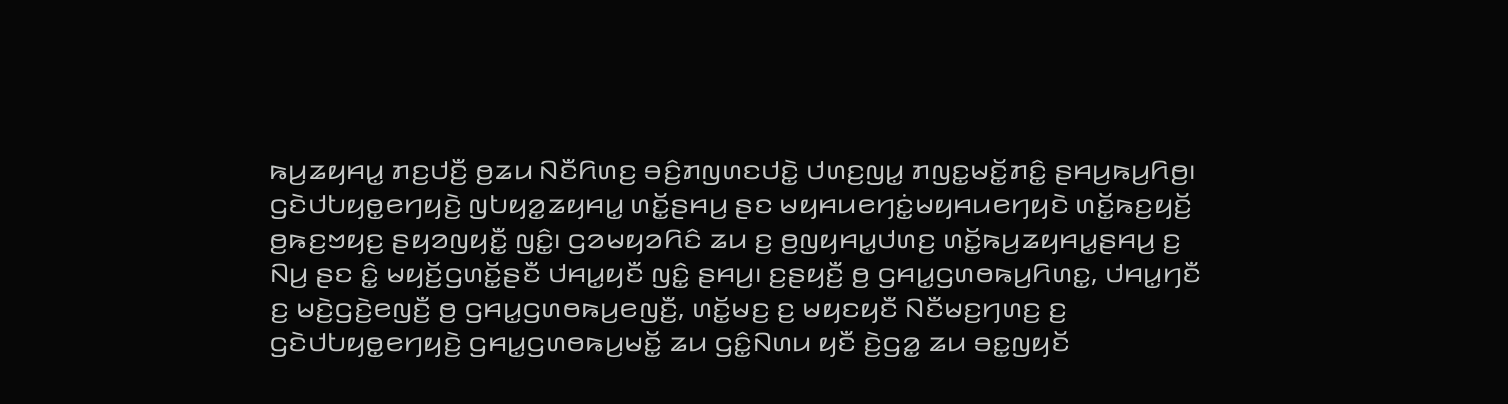ꤒꤣ꤬ꤘꤟꤌꤣ꤭ ꤊꤢ꤬ꤓꤢꤪ꤬ ꤥ꤬ꤘꤣ ꤡꤢꤪꤖꤛꤢ꤬ ꤋꤢꤨ꤬ꤊꤜꤛꤢꤓꤢꤧ꤭ ꤓꤛꤢ꤬ꤜꤣ꤭ ꤊꤜꤢ꤭ꤗꤢꤩ꤭ꤊꤢꤨ꤭ ꤔꤌꤣ꤬ꤒꤣ꤬ꤖꤥ꤬꤯ ꤞꤢꤧꤓꤝꤟꤥ꤭ꤕꤚꤟꤢꤧ꤬ ꤜꤝꤟꤤ꤭ꤘꤟꤌꤣ꤭ ꤛꤢꤩ꤭ꤔꤌꤣ꤬ ꤔꤢ ꤗꤟꤌꤣꤕꤚꤢꤦ꤭ꤗꤟꤌꤣꤕꤚꤟꤢꤧ ꤛꤢꤩ꤭ꤒꤢ꤬ꤟꤢꤩ꤬ ꤥ꤬ꤒꤢ꤬ꤠꤟꤢ꤬ ꤔꤟꤤꤜꤟꤢꤪ꤭ ꤜꤢꤨ꤭꤯ ꤞꤤꤗꤟꤤꤖꤢꤨ ꤘꤣ ꤢ꤬ ꤥ꤬ꤜꤟꤌꤣ꤭ꤓꤛꤢ꤬ ꤛꤢꤩ꤭ꤒꤣ꤬ꤘꤟꤌꤣ꤭ꤔꤌꤣ꤬ ꤢ꤬ ꤡꤣ꤬ ꤔꤢ ꤢꤨ꤭ ꤗꤟꤢꤩ꤬ꤞꤛꤢꤩ꤭ꤔꤢꤪ ꤓꤌꤣ꤭ꤟꤢꤪ ꤜꤢꤨ꤭ ꤔꤌꤣ꤬꤯ ꤢ꤬ꤔꤟꤢꤪ꤬ ꤥ꤬ ꤞꤌꤣ꤭ꤞꤛꤥꤒꤣ꤬ꤖꤛꤢ꤭, ꤓꤌꤣ꤭ꤚꤢꤪ ꤢ꤬ ꤗꤢꤧ꤬ꤞꤢꤧ꤬ꤕꤜꤢꤪ꤬ ꤥ꤬ ꤞꤌꤣ꤭ꤞꤛꤥꤒꤣ꤬ꤕꤜꤢꤪ꤬, ꤛꤢꤩ꤭ꤗꤢ꤬ ꤢ꤬ ꤗꤟꤢꤟꤢꤪ ꤡꤢꤪꤗꤢ꤬ꤚꤛꤢ꤬ ꤢ꤬ ꤞꤢꤧꤓꤝꤟꤥ꤭ꤕꤚꤟꤢꤧ꤬ ꤞꤌꤣ꤭ꤞꤛꤥꤒꤣ꤬ꤗꤢꤩ꤭ ꤘꤣ ꤞꤢꤨ꤭ꤡꤛꤣ ꤟꤢꤪ ꤢꤧ꤬ꤞꤤ꤭ ꤘꤣ ꤋꤢ꤭ꤜꤟꤢꤩ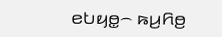ꤕꤝꤟꤥ꤭꤮ ꤒꤣ꤬ꤖꤥ꤬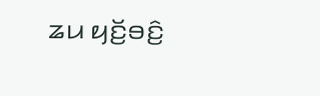ꤘꤣ ꤟꤢꤩ꤬ꤋꤢꤨ꤬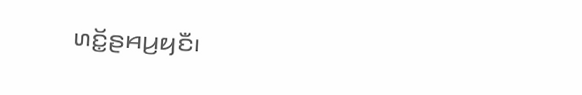ꤛꤢꤩ꤭ꤔꤌꤣ꤬ꤟꤢꤪ꤯